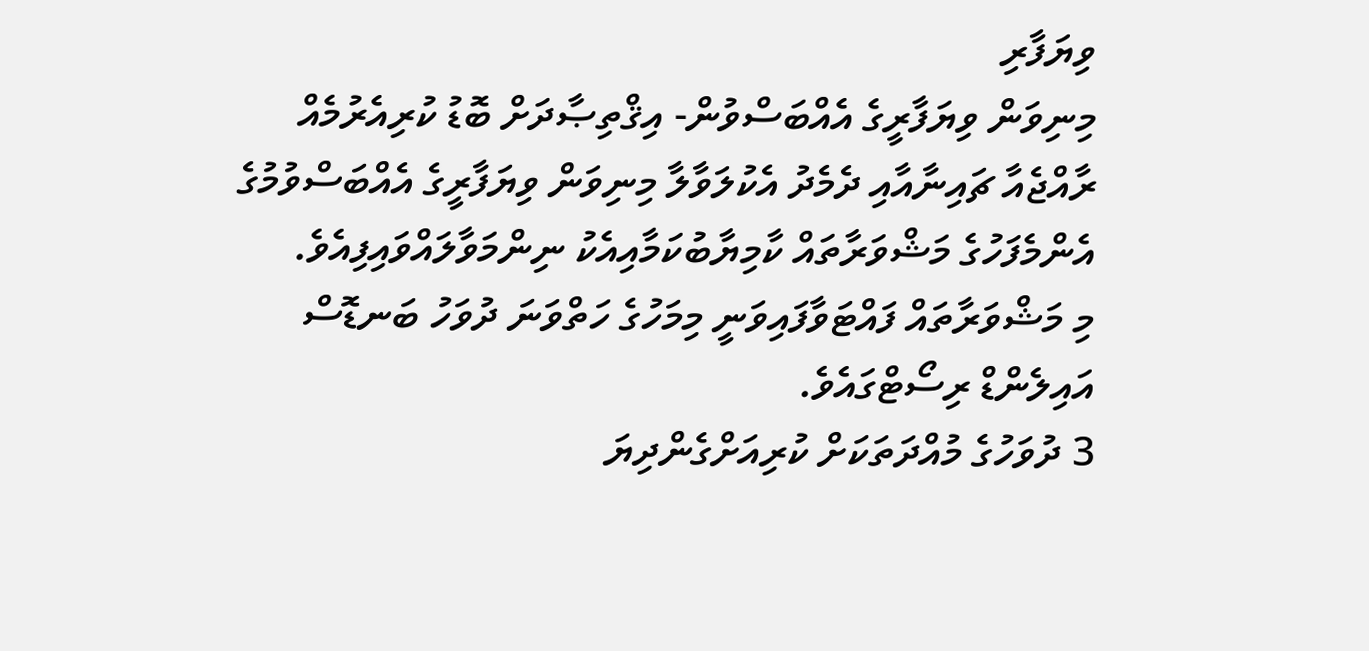ވިޔަފާރި
މިނިވަން ވިޔަފާރީގެ އެއްބަސްވުން- އިޤްތިޞާދަށް ބޮޑު ކުރިއެރުމެއް
ރާއްޖެއާ ޗައިނާއާއި ދެމެދު އެކުލަވާލާ މިނިވަން ވިޔަފާރީގެ އެއްބަސްވުމުގެ އެންމެފަހުގެ މަޝްވަރާތައް ކާމިޔާބުކަމާއިއެކު ނިންމަވާލައްވައިފިއެވެ.
މި މަޝްވަރާތައް ފައްޓަވާފައިވަނީ މިމަހުގެ ހަތްވަނަ ދުވަހު ބަނޑޮސް އައިލެންޑް ރިސޯޓްގައެވެ.
3 ދުވަހުގެ މުއްދަތަކަށް ކުރިއަށްގެންދިޔަ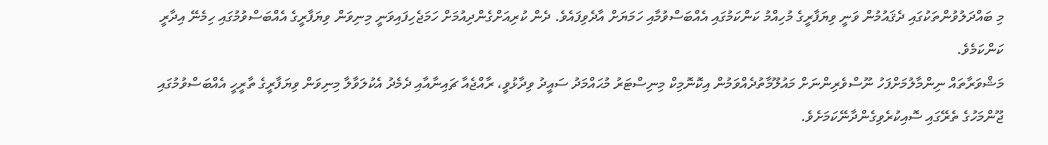މި ބައްދަލުވުންތަކުގައި ދެޤައުމުން ވަނީ ވިޔަފާރީގެ މުހިއްމު ކަންކަމުގައި އެއްބަސްވުމާއި ހަމަޔަށް އާދެވިފައެވެ. ދެން ކުރިއަށްގެންދިއުމަށް ހަމަޖެހިފައިވަނީ މިނިވަން ވިޔަފާރީގެ އެއްބަސްވުމުގައި ހިމެނޭ އިދާރީ ކަންކަމެވެ.
މަޝްވަރާތައް ނިންމާލުމަށްފަހު ނޫސްވެރިންނަށް މައުލޫމާތުދެއްވަމުން އިކޮނޮމިކް މިނިސްޓަރު މުޙައްމަދު ސައީދު ވިދާޅުވީ، ރާއްޖެއާ ޗައިނާއާއި ދެމެދު އެކުލަވާލާ މިނިވަން ވިޔަފާރީގެ ތާރީހީ އެއްބަސްވުމުގައި ޖޫންމަހުގެ ތެރޭގައި ސޮއިކުރެވިގެންދާނޭކަމަށެވެ.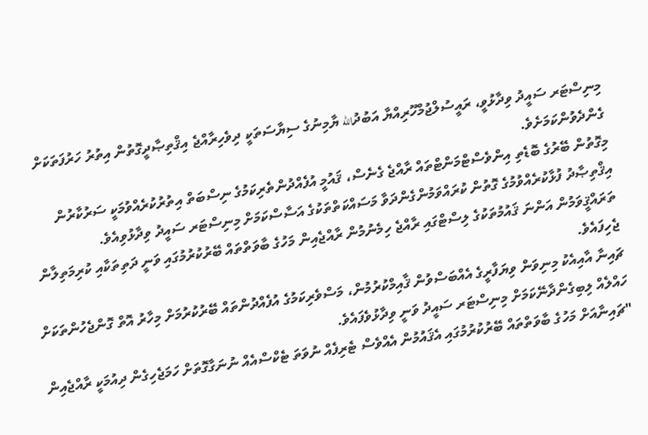މިނިސްޓަރ ސައީދު ވިދާޅުވީ، ރައީސުލްޖުމްހޫރިއްޔާ އަބުދުالله ޔާމިނުގެ ސިޔާސަތަކީ ދިވެހިރާއްޖެ އިޤްތިޞާދީގޮތުން އިތުރު ހަރުފަތަކަށް ގެންދެވުންކަމަށެވެ.
މިގޮތުން ބޭރުގެ ބޮޑެތި އިންވެސްޓްމަންޓްތައް ރާއްޖެ ގެނެސް، ޤައުމީ އުފެއްދުންތެރިކަމުގެ ނިސްބަތް އިތުރުކުރެއްވުމަކީ ސަރުކާރުން އިޤްތިޞާދު ފުޅާކުރެއްވުމުގެ ގޮތުން ކުރައްވަމުންގެންދަވާ މަސައްކަތްތަކުގެ އަސާސްކަމަށް މިނިސްޓަރ ސައީދު ވިދާޅުވިއެވެ.
ތަރައްޤީވަމުން އަންނަ ޤައުމުތަކުގެ ލިސްޓްގައި ރާއްޖެ ހިމެނުމުން ރާއްޖެއިން މަހުގެ ބާވަތްތައް ބޭރުކުރުމުގައި ވަނީ ދަތިތަކާއި ކުރިމަތިލާން ޖެހިފައެވެ.
ޗައިނާ އާއިއެކު މިނިވަން ވިޔަފާރީގެ އެއްބަސްވުން ޤާއިމްކުރުމުން، މަސްވެރިކަމުގެ އުފެއްދުންތައް ބޭރުކުރުމަށް މިހާރު އޮތް ގޮންޖެހުންތަކަށް ހައްލެއް ލިބިގެންދާނޭކަމަށް މިނިސްޓަރ ސައީދު ވަނީ ވިދާޅުވެފައެވެ.
"ޗައިނާއަށް މަހުގެ ބާވަތްތައް ބޭރުކުރުމުގައި އެޤައުމުން އެއްވެސް ޓެރިފެއް ނުވަތަ ޓެކްސްއެއް ނުނަގާގޮތަށް ހަމަޖެހިގެން ދިއުމަކީ ރާއްޖެއިން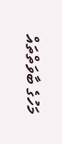މަހުގެ ބާވަތްތައް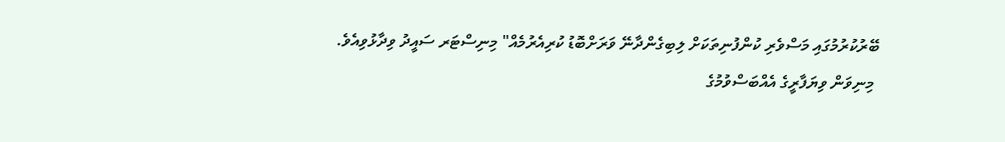ބޭރުކުރުމުގައި މަސްވެރި ކުންފުނިތަކަށް ލިބިގެންދާނޭ ވަރަށްބޮޑު ކުރިއެރުމެއް" މިނިސްޓަރ ސައީދު ވިދާޅުވިއެވެ.
 މިނިވަން ވިޔަފާރީގެ އެއްބަސްވުމުގެ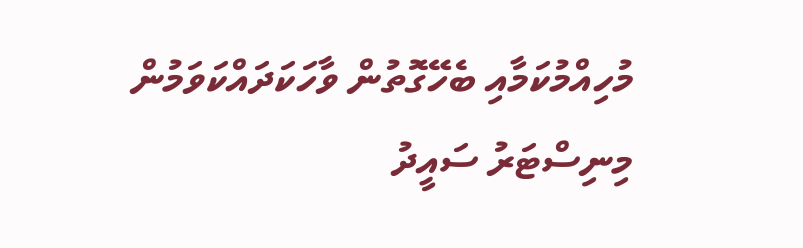މުހިއްމުކަމާއި ބެހޭގޮތުން ވާހަކަދައްކަވަމުން މިނިސްޓަރު ސައީދު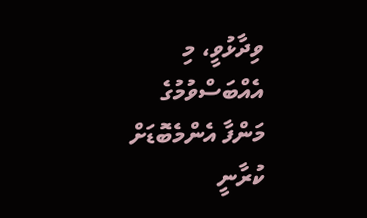ވިދާޅުވީ، މި އެއްބަސްވުމުގެ މަންފާ އެންމެބޮޑަށް ކުރާނީ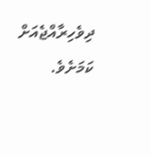ދިވެހިރާއްޖެއަށް ކަމަށެވެ.